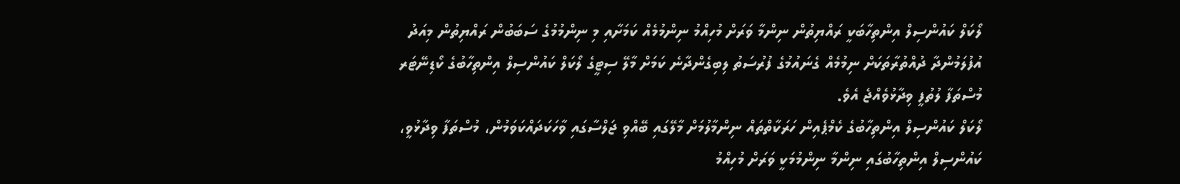ލޯކަލް ކައުންސިލް އިންތިހާބަކީ ރައްޔިތުން ނިންމާ ވަރަށް މުހިއްމު ނިންމުމެއް ކަމަށާއި މި ނިންމުމުގެ ސަބަބުން ރައްޔިތުން މިއަދު އުފުލަމުންދާ ދުއްތުރާތަކަށް ނިމުމެއް ގެނައުމުގެ ފުރުސަތު ލިބިގެންދާނެ ކަމަށް މާލޭ ސިޓީގެ ލޯކަލް ކައުންސިލް އިންތިހާބުގެ ކޯޑިނޭޓަރ މުސްތަފާ ލުތުފީ ވިދާޅުވެއްޖެ އެވެ.
ލޯކަލް ކައުންސިލް އިންތިހާބުގެ ކެމްޕެއިން ހަރަކާތްތައް ނިންމާލުމަށް މާލޭގައި ބޭއްވި ޖަލްސާގައި ވާހަކަދައްކަވަމުން، މުސްތަފާ ވިދާޅުވީ، ކައުންސިލް އިންތިހާބުގައި ނިންމާ ނިންމުމަކީ ވަރަށް މުހިއްމު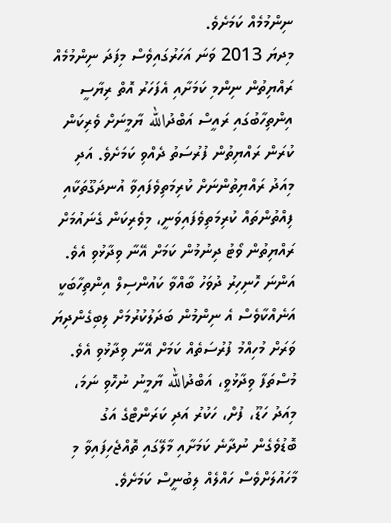ނިންމުމެއް ކަމަށެވެ.
މިދޔަ 2013 ވަނަ އަހަރުގައިވެސް މިފަދަ ނިންމުމެއް ރައްޔިތުން ނިންމި ކަމަށާއި އެފަހަރު އޮތް ރިޔާސީ އިންތިހާބުގައި ރައީސް އަބްދުالله ޔާމީނަށް ވެރިކަން ކުރަން ރައްޔިތުން ފުރުސަތު ދެއްވި ކަމަށެވެ. އަދި މިއަދު ރައްޔިތުންނަށް ކުރިމަތިވެފައިވާ އުނދަގޫތަކާއި ފިއްތުންތައް ކުރިމަތިވެފައިވަނީ، މިވެރިކަން ގެނައުމަށް ރައްޔިތުން ވޯޓު ދިނުމުން ކަމަށް އޭނާ ވިދާޅުވި އެވެ.
އަންނަ ހޮނިހިރު ދުވަހު ބާއްވާ ކައުންސިލް އިންތިހާބަކީ އަނެއްކާވެސް އެ ނިންމުން ބަދަލުކުރުމަށް ލިބިގެންދިޔަ ވަރަށް މުހިއްމު ފުރުސަތެއް ކަމަށް އޭނާ ވިދާޅުވި އެވެ. މުސްތަފާ ވިދާޅުވީ، އަބްދުالله ޔާމީނު ނުހޮވި ނަމަ، މިއަދު ހަޑޫ، ފުށް، ހަކުރު އަދި ކަރަންޓްގެ އަގު ބޮޑުވެގެން ނުދާނެ ކަމަށާއި މާލޭގައި ތޮއްޖެހިފައިވާ މި މާހައުލަށްވެސް ހައްލެއް ލިބުނީސް ކަމަށެވެ.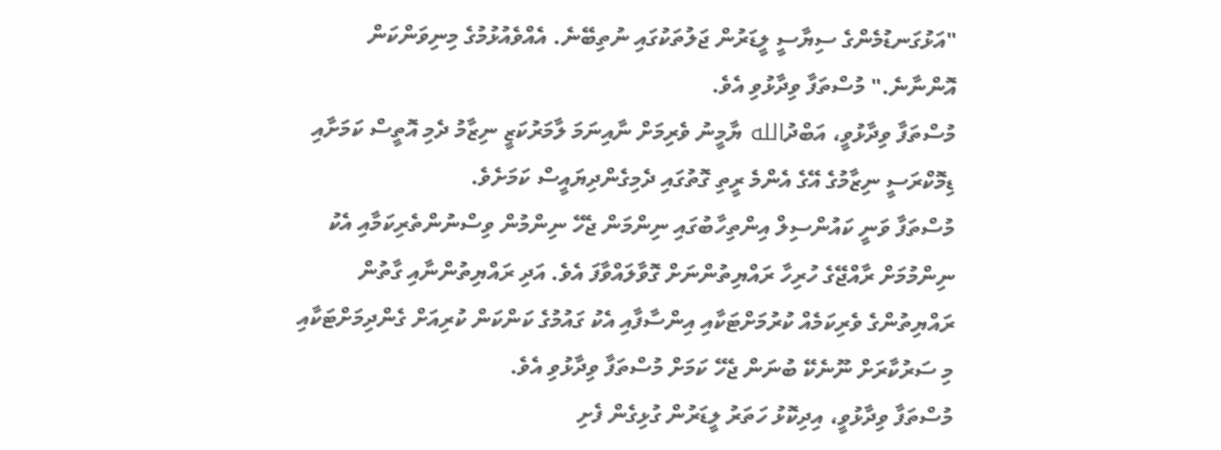"އަޅުގަނޑުމެންގެ ސިޔާސީ ލީޑަރުން ޖަލުތަކުގައި ނުތިބޭނެ. އެއްވެއުޅުމުގެ މިނިވަންކަން އޮންނާނެ." މުސްތަފާ ވިދާޅުވި އެވެ.
މުސްތަފާ ވިދާޅުވީ، އަބްދުالله ޔާމީނު ވެރިމަށް ނާއިނަމަ ލާމަރުކަޒީ ނިޒާމު ދެމި އޮތީސް ކަމަށާއި ޑިމޮކްރަސީ ނިޒާމުގެ އޭގެ އެންމެ ރީތި ގޮތުގައި ދެމިގެންދިޔައީސް ކަމަށެވެ.
މުސްތަފާ ވަނީ ކައުންސިލް އިންތިހާބުގައި ނިންމަން ޖެހޭ ނިންމުން ވިސްނުންތެރިކަމާއި އެކު ނިންމުމަށް ރާއްޖޭގެ ހުރިހާ ރައްޔިތުންނަށް ގޮވާލައްވާފަ އެވެ. އަދި ރައްޔިތުންނާއި ގާތުން ރައްޔިތުންގެ ވެރިކަމެއް ކުރުމަށްޓަކާއި އިންސާފާއި އެކު ގައުމުގެ ކަންކަން ކުރިއަށް ގެންދިމަށްޓަކާއި މި ސަރުކާރަށް ނޫނެކޭ ބުނަން ޖެހޭ ކަމަށް މުސްތަފާ ވިދާޅުވި އެވެ.
މުސްތަފާ ވިދާޅުވީ، އިދިކޮޅު ހަތަރު ލީޑަރުން ގުޅިގެން ފެށި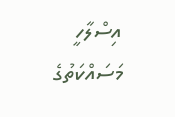އިސްލާހީ މަސައްކަތުގެ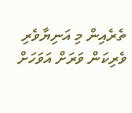ތެރެއިން މި އަނިޔާވެރި ވެރިކަން ވަރަށް އަވަހަށް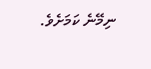ނިމޭނެ ކަމަށެވެ.